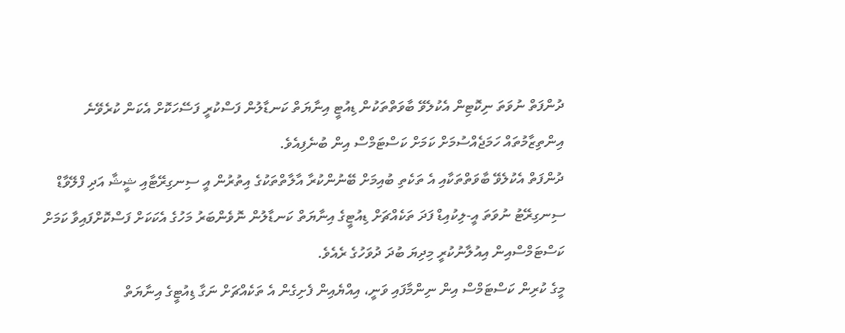ދުންފަތް ނުވަތަ ނިކޮޓިން އެކުލެވޭ ބާވަތްތަކުން ޑިއުޓީ އިނާޔަތް ކަނޑާލުން ފަސްކުރީ ފަސޭހަކޮށް އެކަން ކުރެވޭނެ އިންތިޒާމުތައް ހަމަޖެއްސުމަށް ކަމަށް ކަސްޓަމްސް އިން ބުނެފިއެވެ.
ދުންފަތް އެކުލެވޭ ބާވަތްތަކާއި އެ ތަކެތި ބުއިމަށް ބޭނުންކުރާ އާލާތްތަކުގެ އިތުރުން އީ ސިނގިރޭޓާއި ޝީޝާ އަދި ފްލޭވާޑް ސިނގިރޭޓު ނުވަތަ އީ-ލިކުއިޑް ފަދަ ތަކެއްޗަށް ޑިއުޓީގެ އިނާޔަތް ކަނޑާލުން ނޮވެންބަރު މަހުގެ އެކަކަށް ފަސްކޮށްފައިވާ ކަމަށް ކަސްޓަމްސްއިން އިއުލާނުކުރީ މިދިޔަ ބުދަ ދުވަހުގެ ރެއެވެ.
މީގެ ކުރިން ކަސްޓަމްސް އިން ނިންމާފައި ވަނީ، އިއްޔެއިން ފެށިގެން އެ ތަކެއްޗަށް ނަގާ ޑިއުޓީގެ އިނާޔަތް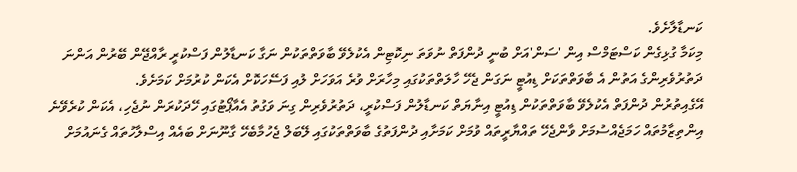ކަނޑާލާށެވެ.
މިކަމާ ގުޅިގެން ކަސްޓަމްސް އިން 'ސަން'އަށް ބުނީ ދުންފަތް ނުވަތަ ނިކޮޓިން އެކުލެވޭ ބާވަތްތަކުން ނަގާ ކަނޑާލުން ފަސްކުރީ ރާއްޖޭން ބޭރުން އަންނަ ދަތުރުވެރިންގެ އަތުން އެ ބާވަތްތަކަށް ޑިއުޓީ ނަގަން ޖެހޭ ހާލަތްތަކުގައި މިހާރަށް ވުރެ އަވަހަށް ލުއި ފަސޭހަކޮށް އެކަން ކުރުމަށް ކަމަށެވެ.
އޭގެއިތުރުން ދުންފަތް އެކުލެވޭ ބާވަތްތަކުން ޑިއުޓީ އިނާޔަތް ކަނޑާލުން ފަސްކުރީ، ދަތުރުވެރިން ގިނަ ވަގުތު އެއާޕޯޓުގައި ހޭދަކުރަން ނުޖެހި، އެކަން ކުރެވޭނެ އިންތިޒާމުތައް ހަމަޖެއްސުމަށް ވާންޖެހޭ ތައްޔާރީތައް ވުމަށް ކަމަށާއި ދުންފަތުގެ ބާވަތްތަކުގައި ލޭބަލް ޖެހުމާބެހޭ ގާނޫނަށް ބައެއް އިސްލާހުތައް ގެނައުމަށް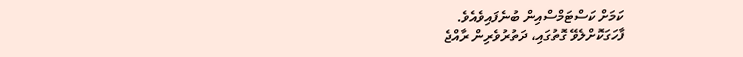ކަމަށް ކަސްޓަމްސްއިން ބުނެފައިވެއެވެ.
ފާހަގަކޮށްލެވޭ ގޮތުގައި، ދަތުރުވެރިން ރާއްޖެ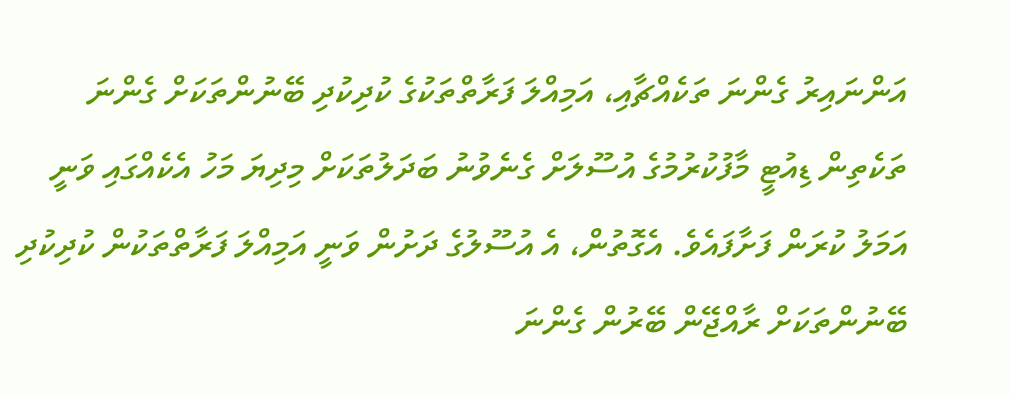އަންނައިރު ގެންނަ ތަކެއްޗާއި، އަމިއްލަ ފަރާތްތަކުގެ ކުދިކުދި ބޭނުންތަކަށް ގެންނަ ތަކެތިން ޑިއުޓީ މާފުކުރުމުގެ އުސޫލަށް ގެނެވުނު ބަދަލުތަކަށް މިދިޔަ މަހު އެކެއްގައި ވަނީ އަމަލު ކުރަން ފަށާފައެވެ. އެގޮތުން، އެ އުސޫލުގެ ދަށުން ވަނީ އަމިއްލަ ފަރާތްތަކުން ކުދިކުދި ބޭނުންތަކަށް ރާއްޖޭން ބޭރުން ގެންނަ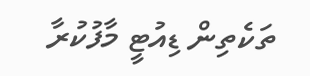ތަކެތިން ޑިއުޓީ މާފުކުރާ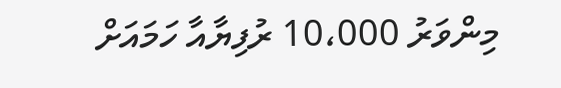މިންވަރު 10،000 ރުފިޔާއާ ހަމައަށް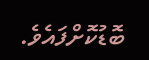ބޮޑުކޮށްފައެވެ.